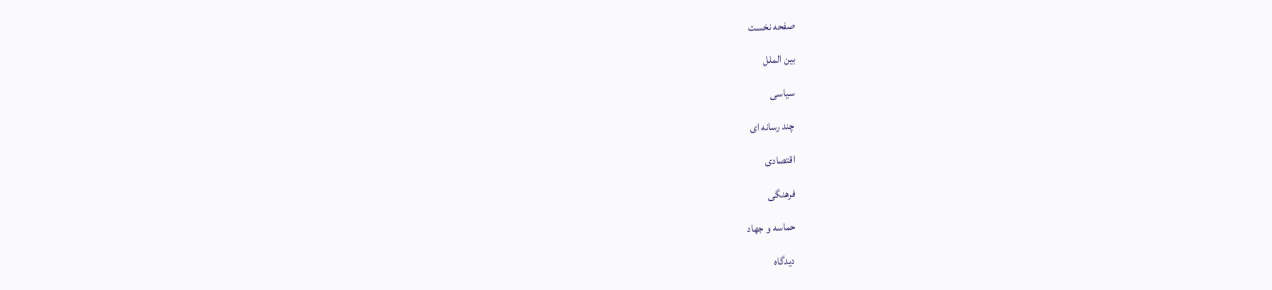صفحه نخست

بین الملل

سیاسی

چند رسانه ای

اقتصادی

فرهنگی

حماسه و جهاد

دیدگاه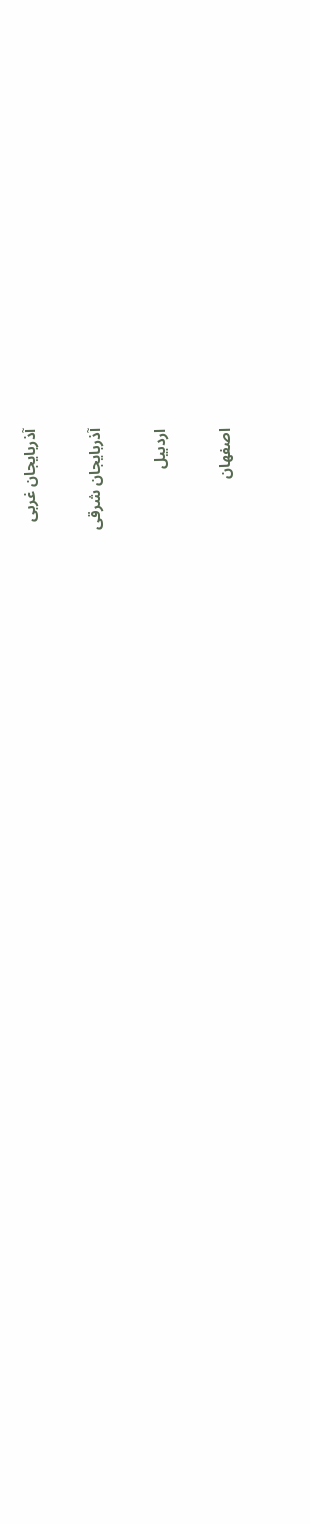آذربایجان غربی

آذربایجان شرقی

اردبیل

اصفهان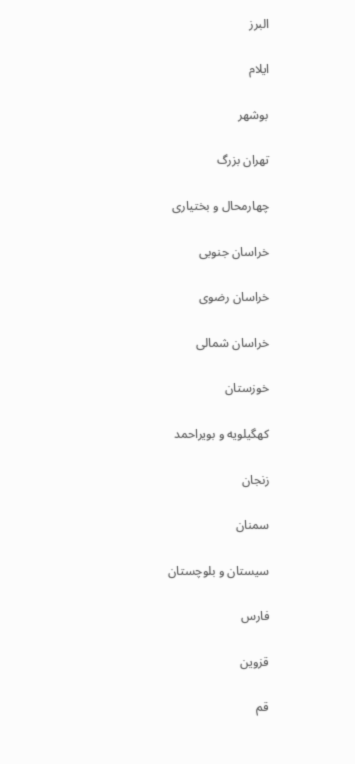البرز

ایلام

بوشهر

تهران بزرگ

چهارمحال و بختیاری

خراسان جنوبی

خراسان رضوی

خراسان شمالی

خوزستان

کهگیلویه و بویراحمد

زنجان

سمنان

سیستان و بلوچستان

فارس

قزوین

قم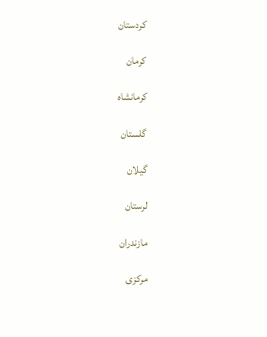کردستان

کرمان

کرمانشاه

گلستان

گیلان

لرستان

مازندران

مرکزی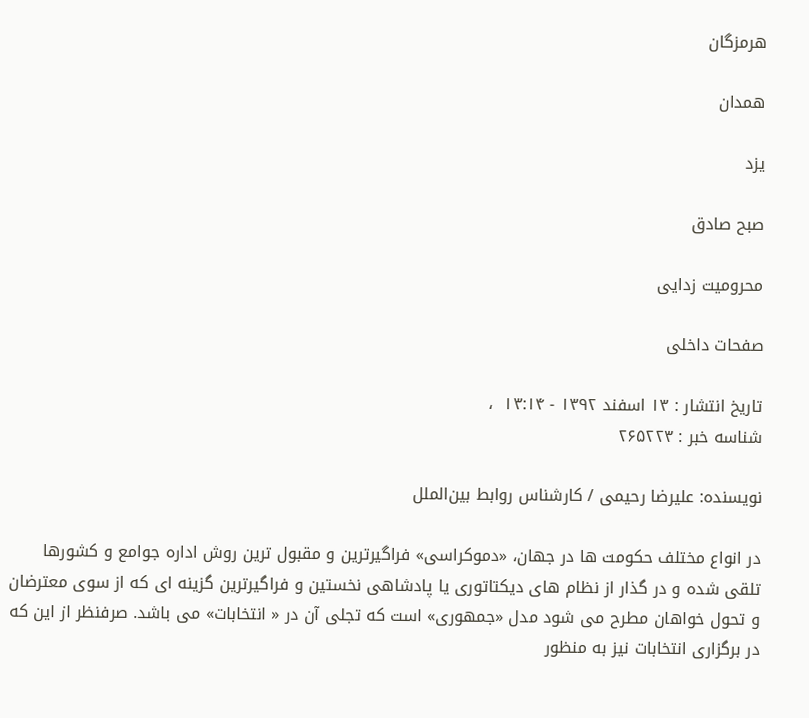هرمزگان

همدان

یزد

صبح صادق

محرومیت زدایی

صفحات داخلی

تاریخ انتشار : ۱۳ اسفند ۱۳۹۲ - ۱۳:۱۴  ،
شناسه خبر : ۲۶۵۲۲۳

نویسنده: علیرضا رحیمی / کارشناس روابط بین‌الملل

در انواع مختلف حکومت ها در جهان، «دموکراسی» فراگیرترین و مقبول ترین روش اداره جوامع و کشورها تلقی شده و در گذار از نظام های دیکتاتوری یا پادشاهی نخستین و فراگیرترین گزینه ای که از سوی معترضان و تحول خواهان مطرح می شود مدل «جمهوری» است که تجلی آن در « انتخابات» می باشد. صرفنظر از این که در برگزاری انتخابات نیز به منظور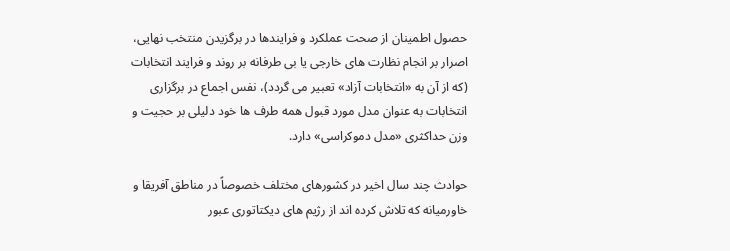حصول اطمینان از صحت عملکرد و فرایندها در برگزیدن منتخب نهایی، اصرار بر انجام نظارت های خارجی یا بی طرفانه بر روند و فرایند انتخابات (که از آن به «انتخابات آزاد» تعبیر می گردد)، نفس اجماع در برگزاری انتخابات به عنوان مدل مورد قبول همه طرف ها خود دلیلی بر حجیت و وزن حداکثری «مدل دموکراسی» دارد.

حوادث چند سال اخیر در کشورهای مختلف خصوصاً در مناطق آفریقا و خاورمیانه که تلاش کرده اند از رژیم های دیکتاتوری عبور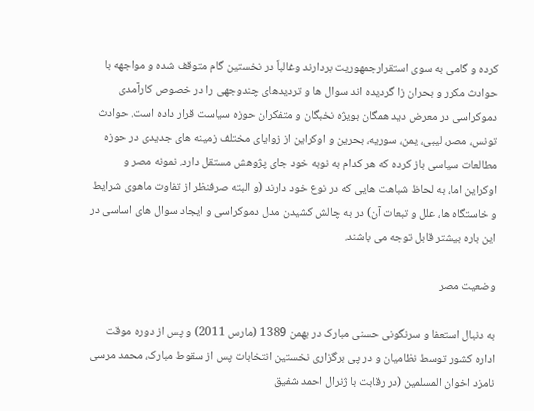کرده و گامی به سوی استقرارجمهوریت بردارند وغالباً در نخستین گام متوقف شده و مواجهه با حوادث مکرر و بحران زا گردیده اند سوال ها و تردیدهای چندوجهی را در خصوص کارآمدی دموکراسی در معرض دید همگان بویژه نخبگان و متفکران حوزه سیاست قرار داده است. حوادث تونس، مصر، لیبی، یمن، سوریه، بحرین و اوکراین از زوایای مختلف زمینه های جدیدی در حوزه مطالعات سیاسی باز کرده که هر کدام به نوبه خود جای پژوهش مستقل دارد. نمونه مصر و اوکراین اما، به لحاظ شباهت هایی که در نوع خود دارند (و البته صرفنظر از تفاوت ماهوی شرایط و خاستگاه ها، علل و تبعات آن) در به چالش کشیدن مدل دموکراسی و ایجاد سوال های اساسی در این باره بیشتر قابل توجه می باشند.

وضعیت مصر

به دنبال استعفا و سرنگونی حسنی مبارک در بهمن 1389 (مارس 2011) و پس از دوره موقت اداره کشور توسط نظامیان و در پی برگزاری نخستین انتخابات پس از سقوط مبارک، محمد مرسی نامزد اخوان المسلمین (در رقابت با ژنرال احمد شفیق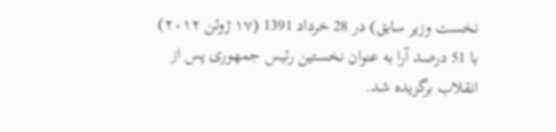نخست وزیر سابق) در 28 خرداد 1391 (۱۷ ژوئن ۲۰۱۲) با 51 درصد آرا به عنوان نخستین رئیس جمهوری پس از انقلاب برگزیده شد.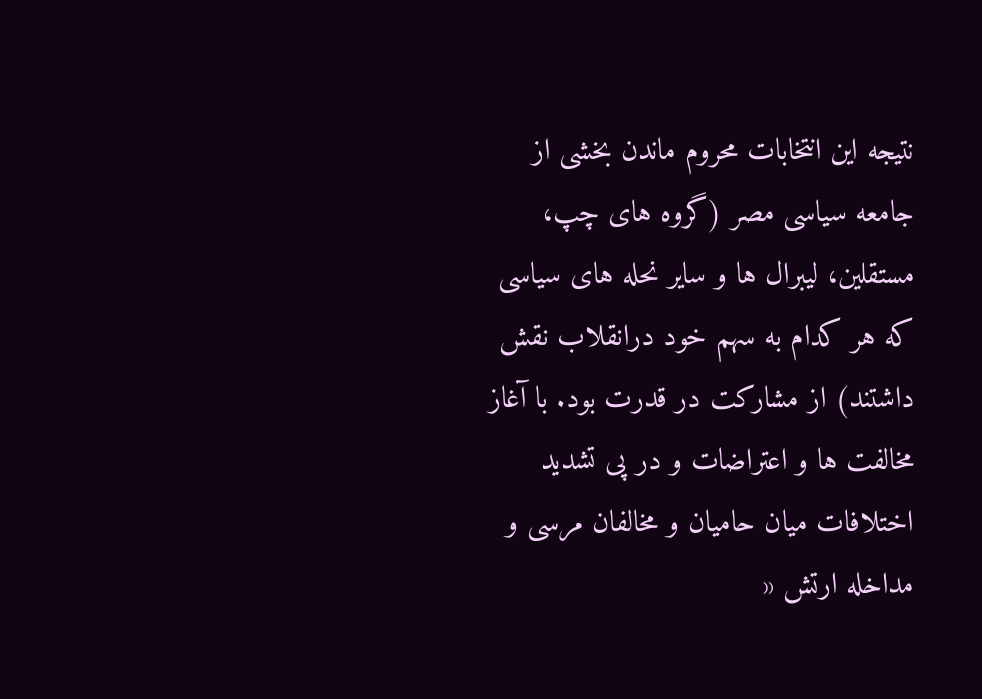نتیجه این انتخابات محروم ماندن بخشی از جامعه سیاسی مصر (گروه های چپ، مستقلین، لیبرال ها و سایر نحله های سیاسی که هر کدام به سهم خود درانقلاب نقش داشتند) از مشارکت در قدرت بود. با آغاز مخالفت ها و اعتراضات و در پی تشدید اختلافات میان حامیان و مخالفان مرسی و مداخله ارتش «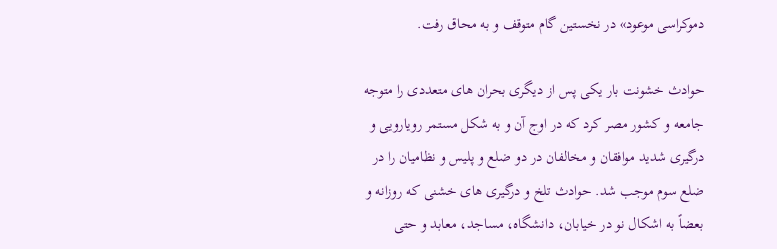دموکراسی موعود» در نخستین گام متوقف و به محاق رفت.

حوادث خشونت بار یکی پس از دیگری بحران های متعددی را متوجه جامعه و کشور مصر کرد که در اوج آن و به شکل مستمر رویارویی و درگیری شدید موافقان و مخالفان در دو ضلع و پلیس و نظامیان را در ضلع سوم موجب شد. حوادث تلخ و درگیری های خشنی که روزانه و بعضاً به اشکال نو در خیابان، دانشگاه، مساجد، معابد و حتی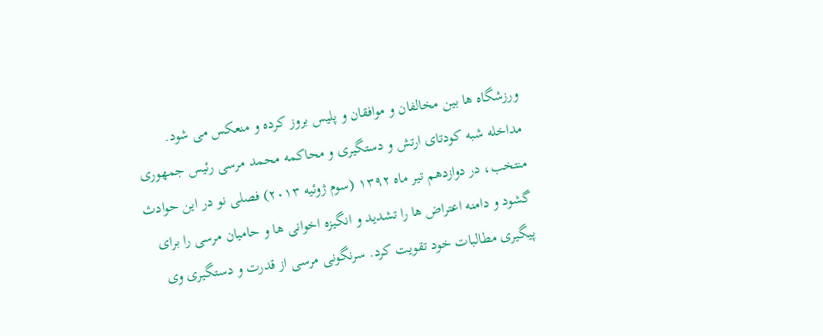ورزشگاه ها بین مخالفان و موافقان و پلیس بروز کرده و منعکس می شود. مداخله شبه کودتای ارتش و دستگیری و محاکمه محمد مرسی رئیس جمهوری منتخب، در دوازدهم تیر ماه ۱۳۹۲ (سوم ژوئیه ۲۰۱۳) فصلی نو در این حوادث گشود و دامنه اعتراض ها را تشدید و انگیزه اخوانی ها و حامیان مرسی را برای پیگیری مطالبات خود تقویت کرد. سرنگونی مرسی از قدرت و دستگیری وی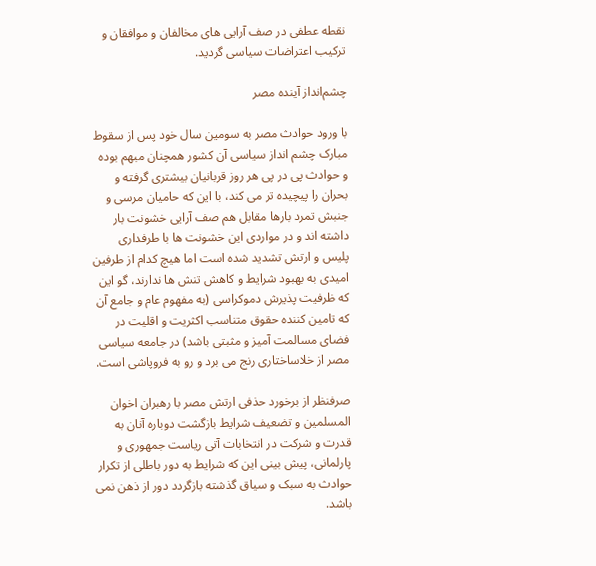نقطه عطفی در صف آرایی های مخالفان و موافقان و ترکیب اعتراضات سیاسی گردید.

چشم‌انداز آینده مصر

با ورود حوادث مصر به سومین سال خود پس از سقوط مبارک چشم انداز سیاسی آن کشور همچنان مبهم بوده و حوادث پی در پی هر روز قربانیان بیشتری گرفته و بحران را پیچیده تر می کند، با این که حامیان مرسی و جنبش تمرد بارها مقابل هم صف آرایی خشونت بار داشته اند و در مواردی این خشونت ها با طرفداری پلیس و ارتش تشدید شده است اما هیچ کدام از طرفین امیدی به بهبود شرایط و کاهش تنش ها ندارند، گو این که ظرفیت پذیرش دموکراسی (به مفهوم عام و جامع آن که تامین کننده حقوق متناسب اکثریت و اقلیت در فضای مسالمت آمیز و مثبتی باشد) در جامعه سیاسی مصر از خلاساختاری رنج می برد و رو به فروپاشی است.

صرفنظر از برخورد حذفی ارتش مصر با رهبران اخوان المسلمین و تضعیف شرایط بازگشت دوباره آنان به قدرت و شرکت در انتخابات آتی ریاست جمهوری و پارلمانی، پیش بینی این که شرایط به دور باطلی از تکرار حوادث به سبک و سیاق گذشته بازگردد دور از ذهن نمی باشد.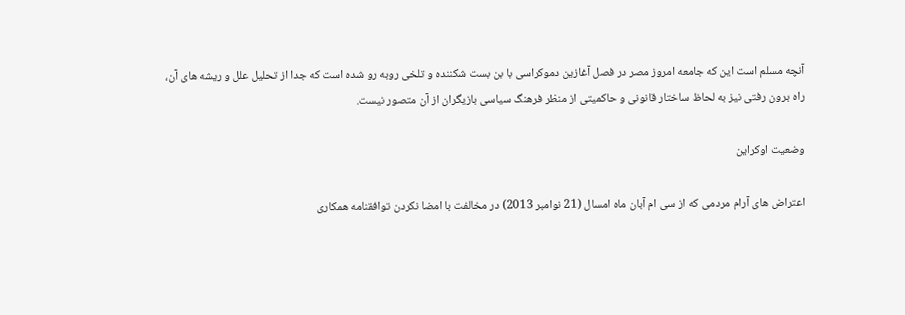آنچه مسلم است این که جامعه امروز مصر در فصل آغازین دموکراسی با بن بست شکننده و تلخی روبه رو شده است که جدا از تحلیل علل و ریشه های آن، راه برون رفتی نیز به لحاظ ساختار قانونی و حاکمیتی از منظر فرهنگ سیاسی بازیگران از آن متصور نیست.

وضعیت اوکراین

اعتراض های آرام مردمی که از سی ام آبان ماه امسال (21 نوامبر 2013) در مخالفت با امضا نکردن توافقنامه همکاری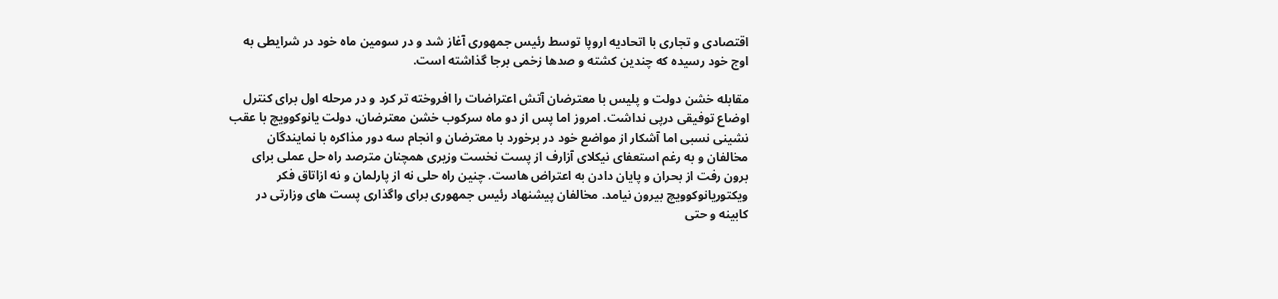اقتصادی و تجاری با اتحادیه اروپا توسط رئیس جمهوری آغاز شد و در سومین ماه خود در شرایطی به اوج خود رسیده که چندین کشته و صدها زخمی برجا گذاشته است.

مقابله خشن دولت و پلیس با معترضان آتش اعتراضات را افروخته تر کرد و در مرحله اول برای کنترل اوضاع توفیقی درپی نداشت. امروز اما پس از دو ماه سرکوب خشن معترضان، دولت یانوکوویچ با عقب نشینی نسبی اما آشکار از مواضع خود در برخورد با معترضان و انجام سه دور مذاکره با نمایندگان مخالفان و به رغم استعفای نیکلای آزارف از پست نخست وزیری همچنان مترصد راه حل عملی برای برون رفت از بحران و پایان دادن به اعتراض هاست. چنین راه حلی نه از پارلمان و نه ازاتاق فکر ویکتوریانوکوویچ بیرون نیامد. مخالفان پیشنهاد رئیس جمهوری برای واگذاری پست های وزارتی در کابینه و حتی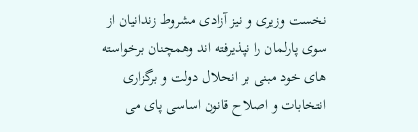نخست وزیری و نیز آزادی مشروط زندانیان از سوی پارلمان را نپذیرفته اند وهمچنان برخواسته های خود مبنی بر انحلال دولت و برگزاری انتخابات و اصلاح قانون اساسی پای می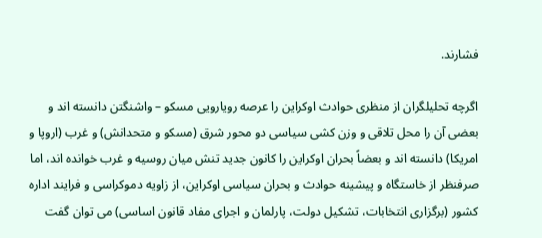فشارند.

اگرچه تحلیلگران از منظری حوادث اوکراین را عرصه رویارویی مسکو – واشنگتن دانسته اند و بعضی آن را محل تلاقی و وزن کشی سیاسی دو محور شرق (مسکو و متحدانش) و غرب (اروپا و امریکا) دانسته اند و بعضاً بحران اوکراین را کانون جدید تنش میان روسیه و غرب خوانده اند، اما صرفنظر از خاستگاه و پیشینه حوادث و بحران سیاسی اوکراین، از زاویه دموکراسی و فرایند اداره کشور (برگزاری انتخابات، تشکیل دولت، پارلمان و اجرای مفاد قانون اساسی) می توان گفت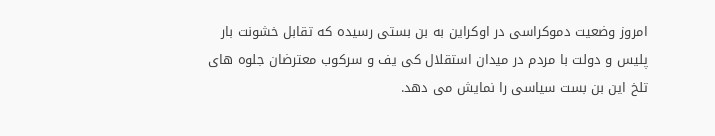امروز وضعیت دموکراسی در اوکراین به بن بستی رسیده که تقابل خشونت بار پلیس و دولت با مردم در میدان استقلال کی یف و سرکوب معترضان جلوه های تلخ این بن بست سیاسی را نمایش می دهد.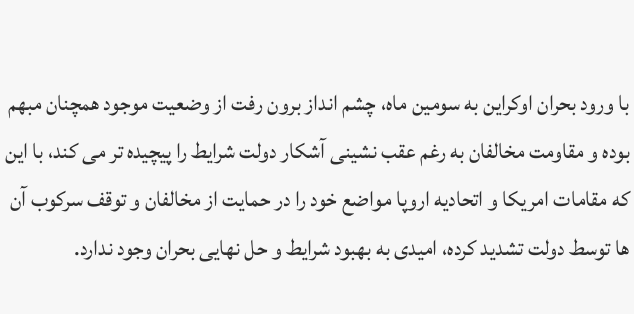با ورود بحران اوکراین به سومین ماه، چشم انداز برون رفت از وضعیت موجود همچنان مبهم بوده و مقاومت مخالفان به رغم عقب نشینی آشکار دولت شرایط را پیچیده تر می کند، با این که مقامات امریکا و اتحادیه اروپا مواضع خود را در حمایت از مخالفان و توقف سرکوب آن ها توسط دولت تشدید کرده، امیدی به بهبود شرایط و حل نهایی بحران وجود ندارد.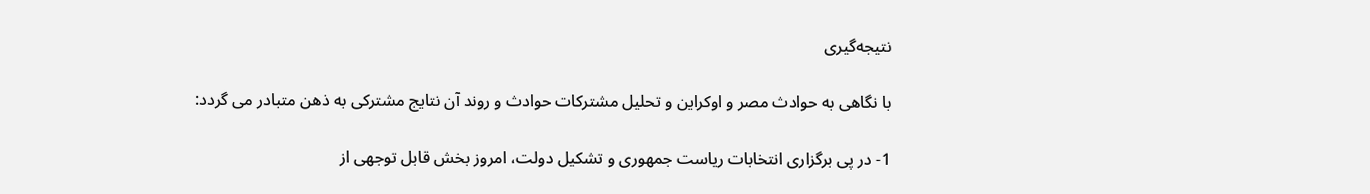نتیجه‌گیری

با نگاهی به حوادث مصر و اوکراین و تحلیل مشترکات حوادث و روند آن نتایج مشترکی به ذهن متبادر می گردد:

1- در پی برگزاری انتخابات ریاست جمهوری و تشکیل دولت، امروز بخش قابل توجهی از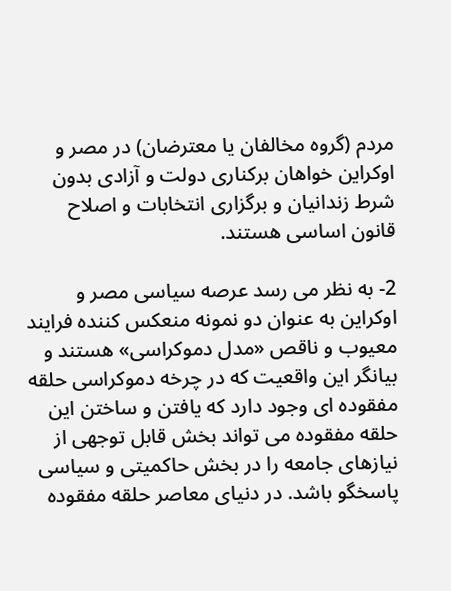مردم (گروه مخالفان یا معترضان) در مصر و اوکراین خواهان برکناری دولت و آزادی بدون شرط زندانیان و برگزاری انتخابات و اصلاح قانون اساسی هستند.

2- به نظر می رسد عرصه سیاسی مصر و اوکراین به عنوان دو نمونه منعکس کننده فرایند معیوب و ناقص «مدل دموکراسی» هستند و بیانگر این واقعیت که در چرخه دموکراسی حلقه مفقوده ای وجود دارد که یافتن و ساختن این حلقه مفقوده می تواند بخش قابل توجهی از نیازهای جامعه را در بخش حاکمیتی و سیاسی پاسخگو باشد. در دنیای معاصر حلقه مفقوده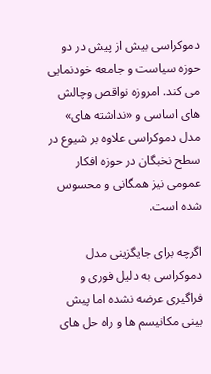دموکراسی بیش از پیش در دو حوزه سیاست و جامعه خودنمایی می کند. امروزه نواقص وچالش های اساسی و «نداشته های» مدل دموکراسی علاوه بر شیوع در سطح نخبگان در حوزه افکار عمومی نیز همگانی و محسوس شده است.

اگرچه برای جایگزینی مدل دموکراسی به دلیل فوری و فراگیری عرضه نشده اما پیش بینی مکانیسم ها و راه حل های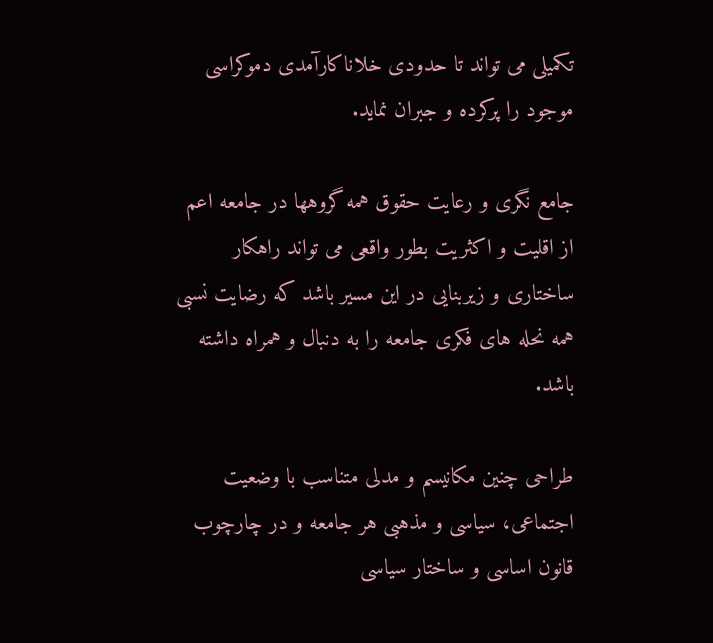تکمیلی می تواند تا حدودی خلاناکارآمدی دموکراسی موجود را پرکرده و جبران نماید.

جامع نگری و رعایت حقوق همه گروهها در جامعه اعم از اقلیت و اکثریت بطور واقعی می تواند راهکار ساختاری و زیربنایی در این مسیر باشد که رضایت نسبی همه نحله های فکری جامعه را به دنبال و همراه داشته باشد.

طراحی چنین مکانیسم و مدلی متناسب با وضعیت اجتماعی، سیاسی و مذهبی هر جامعه و در چارچوب قانون اساسی و ساختار سیاسی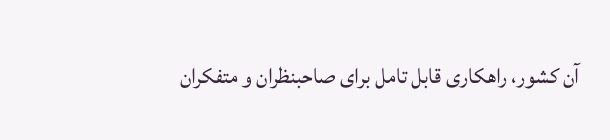آن کشور، راهکاری قابل تامل برای صاحبنظران و متفکران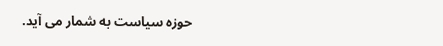حوزه سیاست به شمار می آید.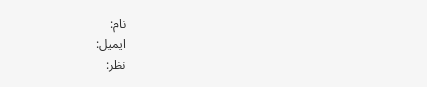نام:
ایمیل:
نظر: